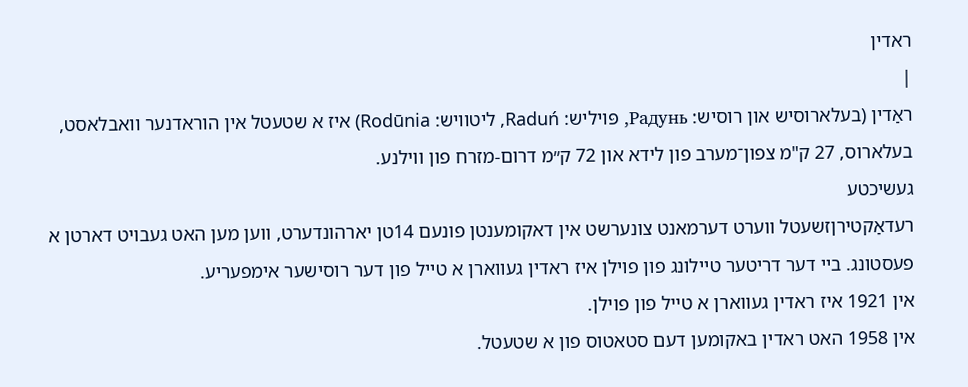ראדין
|
ראַדין (בעלארוסיש און רוסיש: Радунь, פּויליש: Raduń, ליטוויש: Rodūnia) איז א שטעטל אין הוראדנער וואבלאסט, בעלארוס, 27 ק"מ צפון־מערב פון לידא און 72 ק״מ דרום-מזרח פון ווילנע.
געשיכטע
רעדאַקטירןזשעטל ווערט דערמאנט צונערשט אין דאקומענטן פונעם 14טן יארהונדערט, ווען מען האט געבויט דארטן א פעסטונג. ביי דער דריטער טיילונג פון פוילן איז ראדין געווארן א טייל פון דער רוסישער אימפעריע.
אין 1921 איז ראדין געווארן א טייל פון פוילן.
אין 1958 האט ראדין באקומען דעם סטאטוס פון א שטעטל.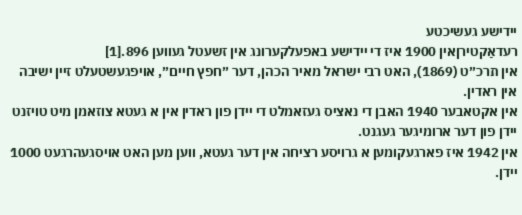יידישע געשיכטע
רעדאַקטירןאין 1900 איז די יידישע באפעלקערונג אין זשעטל געווען 896.[1]
אין תרכ״ט (1869), האט רבי ישראל מאיר הכהן, דער ״חפץ חיים״, אויפגעשטעלט זיין ישיבה אין ראדין.
אין אקטאבער 1940 האבן די נאציס געזאמלט די יידן פון ראדין אין א געטא צוזאמן מיט טויזנט יידן פון דער ארומיגער געגנט.
אין 1942 איז פארגעקומען א גרויסע רציחה אין דער געטא, ווען מען האט אויסגעהרגעט 1000 יידן.